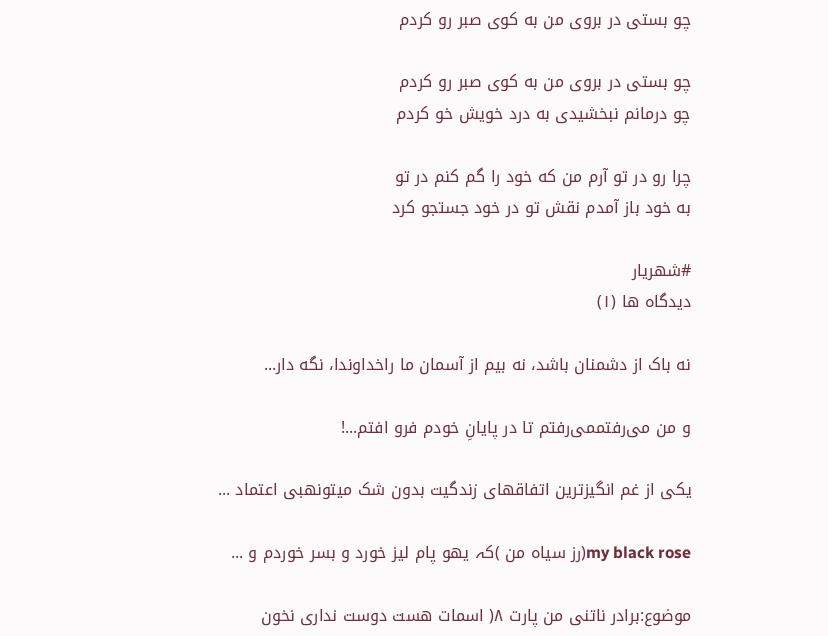چو بستی در بروی من به کوی صبر رو کردم

چو بستی در بروی من به کوی صبر رو کردم
چو درمانم نبخشیدی به درد خویش خو کردم

چرا رو در تو آرم من که خود را گم کنم در تو
به خود باز آمدم نقش تو در خود جستجو کرد

#شهریار
دیدگاه ها (۱)

نه باک از دشمنان باشد، نه بیم از آسمان ما راخداوندا، نگه دار...

و من می‌رفتممی‌رفتم تا در پایانِ خودم فرو افتم...!

یکی از غم انگیزترین اتفاقهای زندگیت بدون شک میتونهبی اعتماد ...

my black rose(رز سیاہ من )کہ یھو پام لیز خورد و بسر خوردم و ...

موضوع:برادر ناتنی من پارت ۸( اسمات هست دوست نداری نخون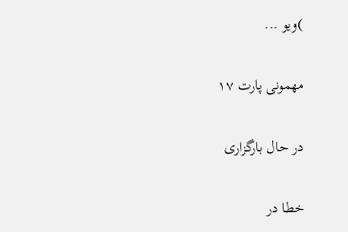)ویو ...

مهمونی پارت ۱۷

در حال بارگزاری

خطا در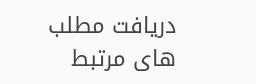دریافت مطلب های مرتبط